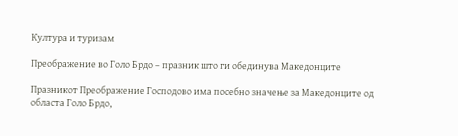Култура и туризам

Преображение во Голо Брдо – празник што ги обединува Македонците

Празникот Преображение Господово има посебно значење за Македонците од областа Голо Брдо,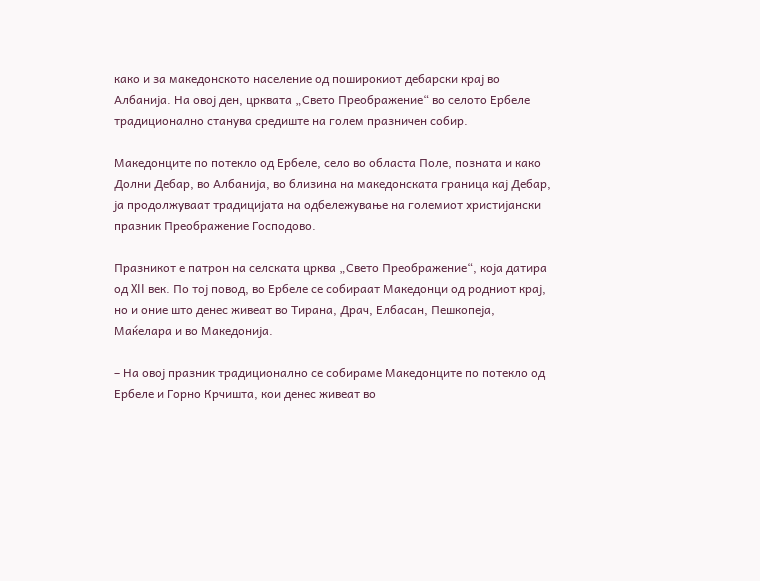како и за македонското население од поширокиот дебарски крај во Албанија. На овој ден, црквата „Свето Преображение“ во селото Ербеле традиционално станува средиште на голем празничен собир.

Македонците по потекло од Ербеле, село во областа Поле, позната и како Долни Дебар, во Албанија, во близина на македонската граница кај Дебар, ја продолжуваат традицијата на одбележување на големиот христијански празник Преображение Господово.

Празникот е патрон на селската црква „Свето Преображение“, која датира од XII век. По тој повод, во Ербеле се собираат Македонци од родниот крај, но и оние што денес живеат во Тирана, Драч, Елбасан, Пешкопеја, Маќелара и во Македонија.

– На овој празник традиционално се собираме Македонците по потекло од Ербеле и Горно Крчишта, кои денес живеат во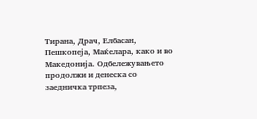Тирана, Драч, Елбасан, Пешкопеја, Маќелара, како и во Македонија. Одбележувањето продолжи и денеска со заедничка трпеза,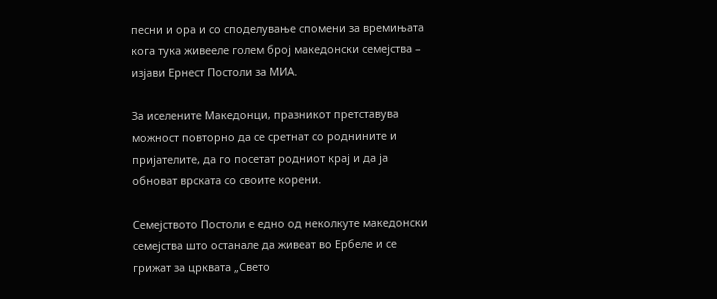песни и ора и со споделување спомени за времињата кога тука живееле голем број македонски семејства – изјави Ернест Постоли за МИА.

За иселените Македонци, празникот претставува можност повторно да се сретнат со роднините и пријателите, да го посетат родниот крај и да ја обноват врската со своите корени.

Семејството Постоли е едно од неколкуте македонски семејства што останале да живеат во Ербеле и се грижат за црквата „Свето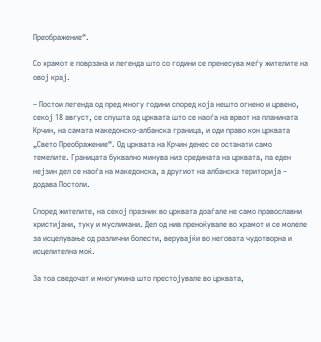Преображение“.

Со храмот е поврзана и легенда што со години се пренесува меѓу жителите на овој крај.

– Постои легенда од пред многу години според која нешто огнено и црвено, секој 18 август, се спушта од црквата што се наоѓа на врвот на планината Крчин, на самата македонско-албанска граница, и оди право кон црквата „Свето Преображение“. Од црквата на Крчин денес се останати само темелите. Границата буквално минува низ средината на црквата, па еден нејзин дел се наоѓа на македонска, а другиот на албанска територија – додава Постоли.

Според жителите, на секој празник во црквата доаѓале не само православни христијани, туку и муслимани. Дел од нив преноќувале во храмот и се молеле за исцелување од различни болести, верувајќи во неговата чудотворна и исцелителна моќ.

За тоа сведочат и многумина што престојувале во црквата,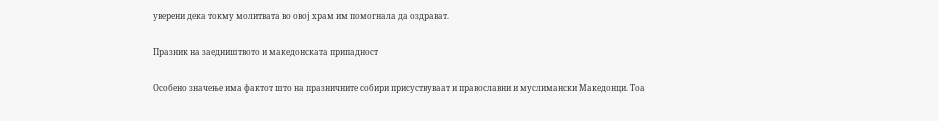уверени дека токму молитвата во овој храм им помогнала да оздрават.

Празник на заедништвото и македонската припадност

Особено значење има фактот што на празничните собири присуствуваат и православни и муслимански Македонци. Тоа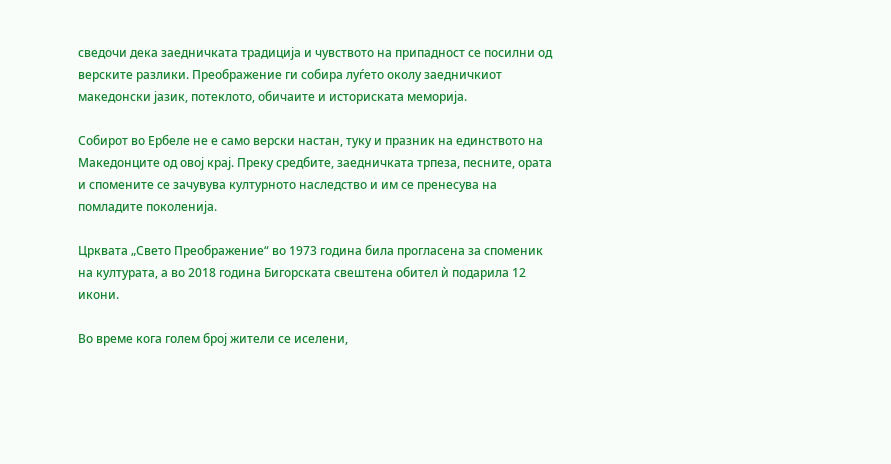сведочи дека заедничката традиција и чувството на припадност се посилни од верските разлики. Преображение ги собира луѓето околу заедничкиот македонски јазик, потеклото, обичаите и историската меморија.

Собирот во Ербеле не е само верски настан, туку и празник на единството на Македонците од овој крај. Преку средбите, заедничката трпеза, песните, ората и спомените се зачувува културното наследство и им се пренесува на помладите поколенија.

Црквата „Свето Преображение“ во 1973 година била прогласена за споменик на културата, а во 2018 година Бигорската свештена обител ѝ подарила 12 икони.

Во време кога голем број жители се иселени,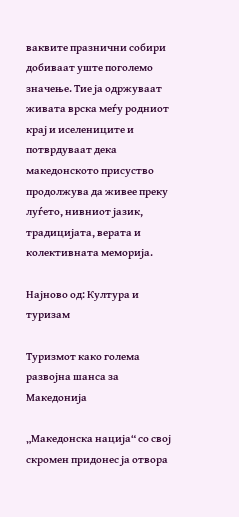ваквите празнични собири добиваат уште поголемо значење. Тие ја одржуваат живата врска меѓу родниот крај и иселениците и потврдуваат дека македонското присуство продолжува да живее преку луѓето, нивниот јазик, традицијата, верата и колективната меморија.

Најново од: Култура и туризам

Туризмот како голема развојна шанса за Македонија

„Македонска нација“ со свој скромен придонес ја отвора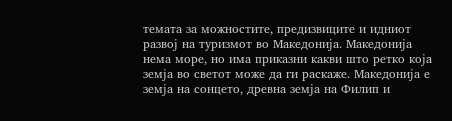темата за можностите, предизвиците и идниот развој на туризмот во Македонија. Македонија нема море, но има приказни какви што ретко која земја во светот може да ги раскаже. Македонија е земја на сонцето, древна земја на Филип и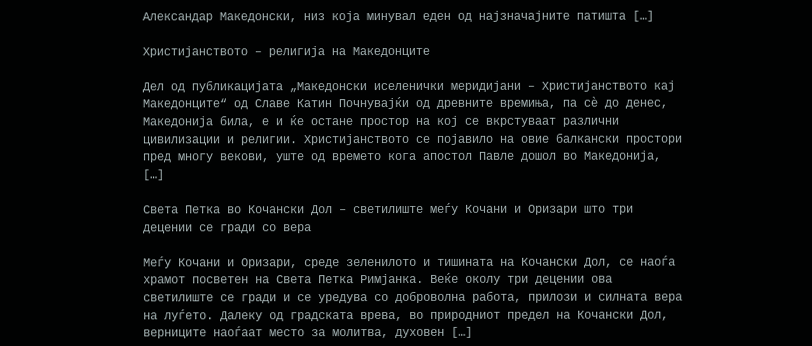Александар Македонски, низ која минувал еден од најзначајните патишта […]

Христијанството – религија на Македонците

Дел од публикацијата „Македонски иселенички меридијани – Христијанството кај Македонците“ од Славе Катин Почнувајќи од древните времиња, па сè до денес, Македонија била, е и ќе остане простор на кој се вкрстуваат различни цивилизации и религии. Христијанството се појавило на овие балкански простори пред многу векови, уште од времето кога апостол Павле дошол во Македонија, […]

Света Петка во Кочански Дол – светилиште меѓу Кочани и Оризари што три децении се гради со вера

Меѓу Кочани и Оризари, среде зеленилото и тишината на Кочански Дол, се наоѓа храмот посветен на Света Петка Римјанка. Веќе околу три децении ова светилиште се гради и се уредува со доброволна работа, прилози и силната вера на луѓето. Далеку од градската врева, во природниот предел на Кочански Дол, верниците наоѓаат место за молитва, духовен […]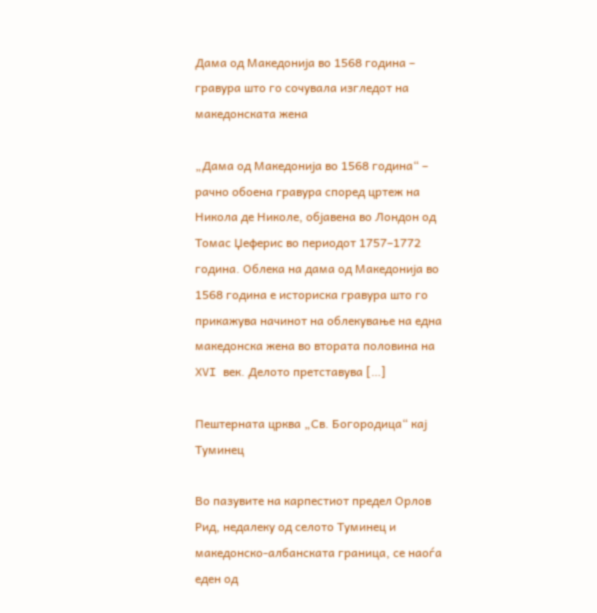Дама од Македонија во 1568 година – гравура што го сочувала изгледот на македонската жена

„Дама од Македонија во 1568 година“ – рачно обоена гравура според цртеж на Никола де Николе, објавена во Лондон од Томас Џеферис во периодот 1757–1772 година. Облека на дама од Македонија во 1568 година е историска гравура што го прикажува начинот на облекување на една македонска жена во втората половина на XVI век. Делото претставува […]

Пештерната црква „Св. Богородица“ кај Туминец

Во пазувите на карпестиот предел Орлов Рид, недалеку од селото Туминец и македонско-албанската граница, се наоѓа еден од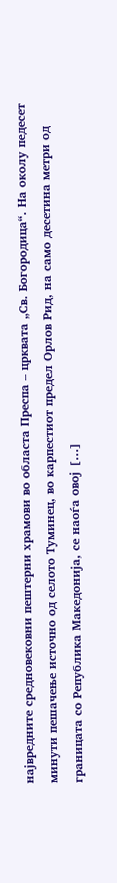највредните средновековни пештерни храмови во областа Преспа – црквата „Св. Богородица“. На околу педесет минути пешачење источно од селото Туминец, во карпестиот предел Орлов Рид, на само десетина метри од границата со Република Македонија, се наоѓа овој […]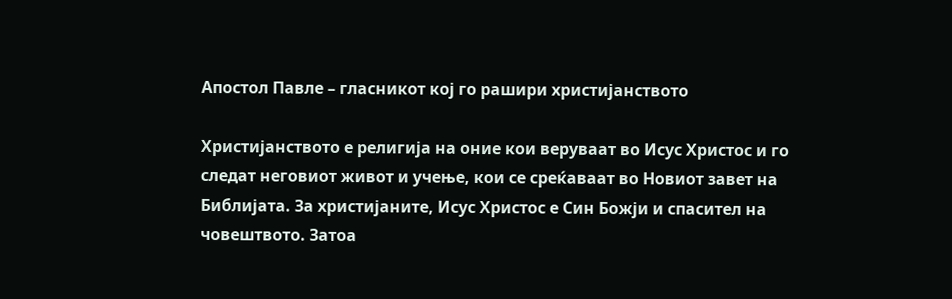Апостол Павле – гласникот кој го рашири христијанството

Христијанството е религија на оние кои веруваат во Исус Христос и го следат неговиот живот и учење, кои се среќаваат во Новиот завет на Библијата. За христијаните, Исус Христос е Син Божји и спасител на човештвото. Затоа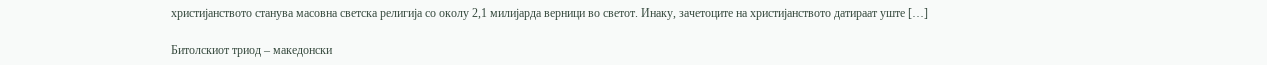христијанството станува масовна светска религија со околу 2,1 милијарда верници во светот. Инаку, зачетоците на христијанството датираат уште […]

Битолскиот триод – македонски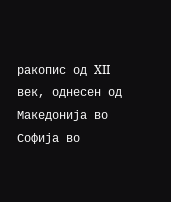ракопис од XII век, однесен од Македонија во Софија во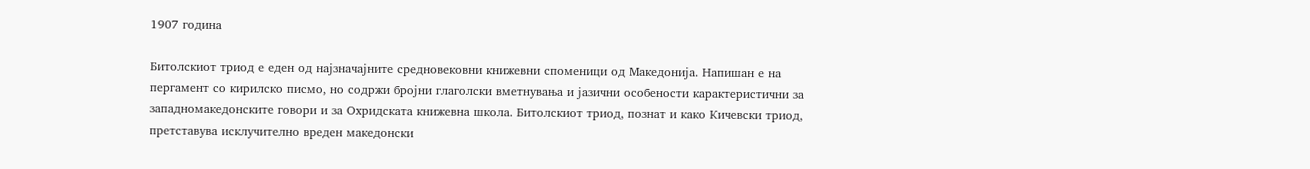1907 година

Битолскиот триод е еден од најзначајните средновековни книжевни споменици од Македонија. Напишан е на пергамент со кирилско писмо, но содржи бројни глаголски вметнувања и јазични особености карактеристични за западномакедонските говори и за Охридската книжевна школа. Битолскиот триод, познат и како Кичевски триод, претставува исклучително вреден македонски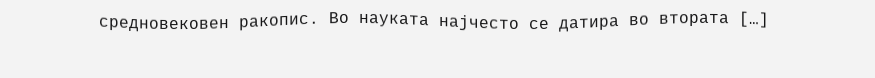средновековен ракопис. Во науката најчесто се датира во втората […]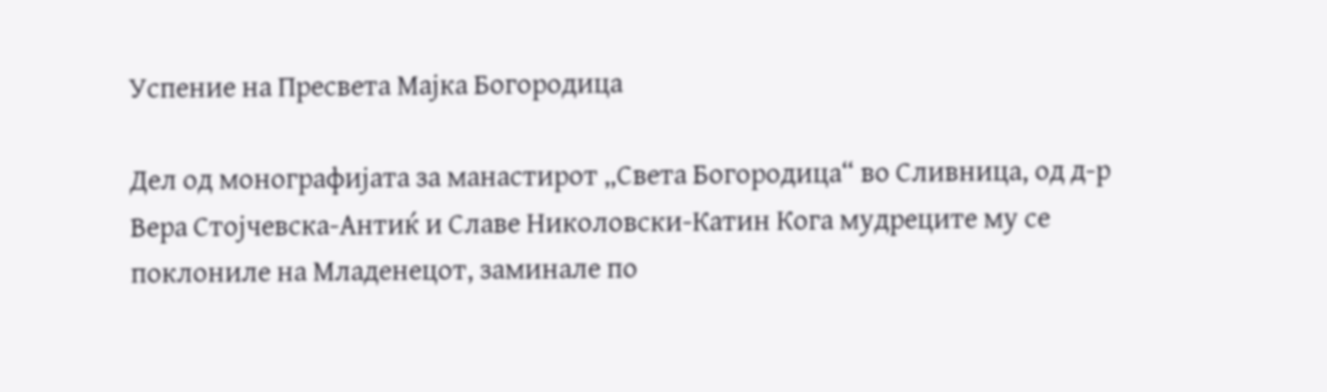Успение на Пресвета Мајка Богородица

Дел од монографијата за манастирот „Света Богородица“ во Сливница, од д-р Вера Стојчевска-Антиќ и Славе Николовски-Катин Кога мудреците му се поклониле на Младенецот, заминале по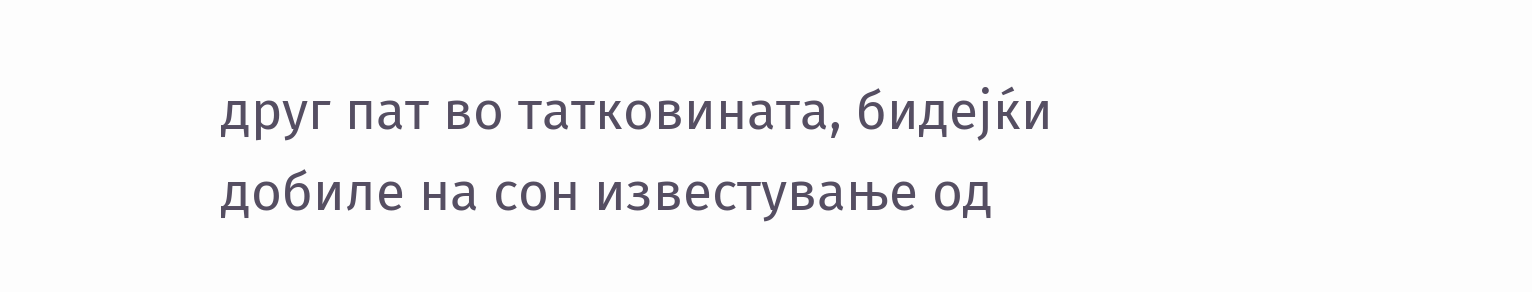друг пат во татковината, бидејќи добиле на сон известување од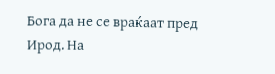Бога да не се враќаат пред Ирод. На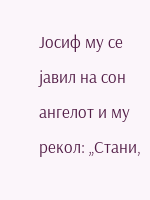Јосиф му се јавил на сон ангелот и му рекол: „Стани,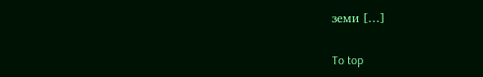земи […]

To top